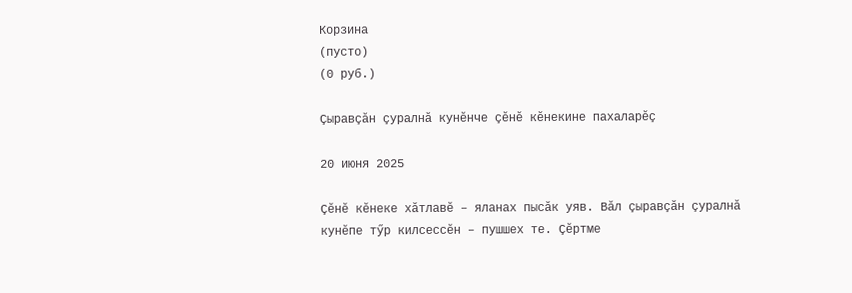Корзина
(пусто)
(0 руб.)

Çыравçăн çуралнă кунĕнче çĕнĕ кĕнекине пахаларĕç

20 июня 2025

Çĕнĕ кĕнеке хăтлавĕ – яланах пысăк уяв. Вăл çыравçăн çуралнă кунĕпе тӳр килсессĕн – пушшех те. Çĕртме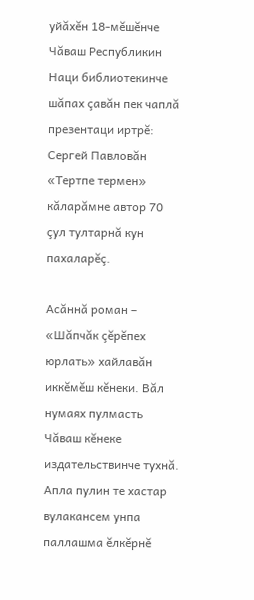уйăхĕн 18-мĕшĕнче Чăваш Республикин Наци библиотекинче шăпах çавăн пек чаплă презентаци иртрĕ: Сергей Павловăн «Тертпе термен» кăларăмне автор 70 çул тултарнă кун пахаларĕç.

Асăннă роман – «Шăпчăк çĕрĕпех юрлать» хайлавăн иккĕмĕш кĕнеки. Вăл нумаях пулмасть Чăваш кĕнеке издательствинче тухнă. Апла пулин те хастар вулакансем унпа паллашма ĕлкĕрнĕ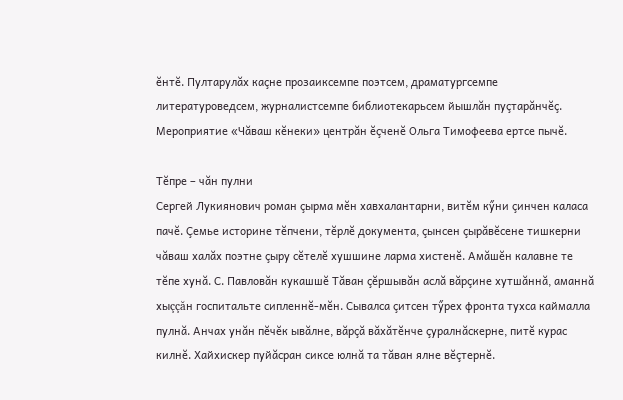ĕнтĕ. Пултарулăх каçне прозаиксемпе поэтсем, драматургсемпе литературоведсем, журналистсемпе библиотекарьсем йышлăн пуçтарăнчĕç. Мероприятие «Чăваш кĕнеки» центрăн ĕçченĕ Ольга Тимофеева ертсе пычĕ.

Тĕпре – чăн пулни
Сергей Лукиянович роман çырма мĕн хавхалантарни, витĕм кӳни çинчен каласа пачĕ. Çемье историне тĕпчени, тĕрлĕ документа, çынсен çырăвĕсене тишкерни чăваш халăх поэтне çыру сĕтелĕ хушшине ларма хистенĕ. Амăшĕн калавне те тĕпе хунă. С. Павловăн кукашшĕ Тăван çĕршывăн аслă вăрçине хутшăннă, аманнă хыççăн госпитальте сипленнĕ-мĕн. Сывалса çитсен тӳрех фронта тухса каймалла пулнă. Анчах унăн пĕчĕк ывăлне, вăрçă вăхăтĕнче çуралнăскерне, питĕ курас килнĕ. Хайхискер пуйăсран сиксе юлнă та тăван ялне вĕçтернĕ.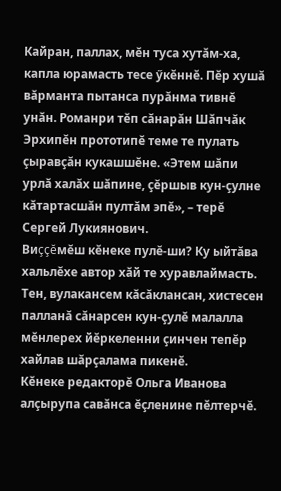Кайран, паллах, мĕн туса хутăм-ха, капла юрамасть тесе ӳкĕннĕ. Пĕр хушă вăрманта пытанса пурăнма тивнĕ унăн. Романри тĕп сăнарăн Шăпчăк Эрхипĕн прототипĕ теме те пулать çыравçăн кукашшĕне. «Этем шăпи урлă халăх шăпине, çĕршыв кун-çулне кăтартасшăн пултăм эпĕ», – терĕ Сергей Лукиянович.
Виççĕмĕш кĕнеке пулĕ-ши? Ку ыйтăва хальлĕхе автор хăй те хуравлаймасть. Тен, вулакансем кăсăклансан, хистесен палланă сăнарсен кун-çулĕ малалла мĕнлерех йĕркеленни çинчен тепĕр хайлав шăрçалама пикенĕ.
Кĕнеке редакторĕ Ольга Иванова алçырупа савăнса ĕçленине пĕлтерчĕ.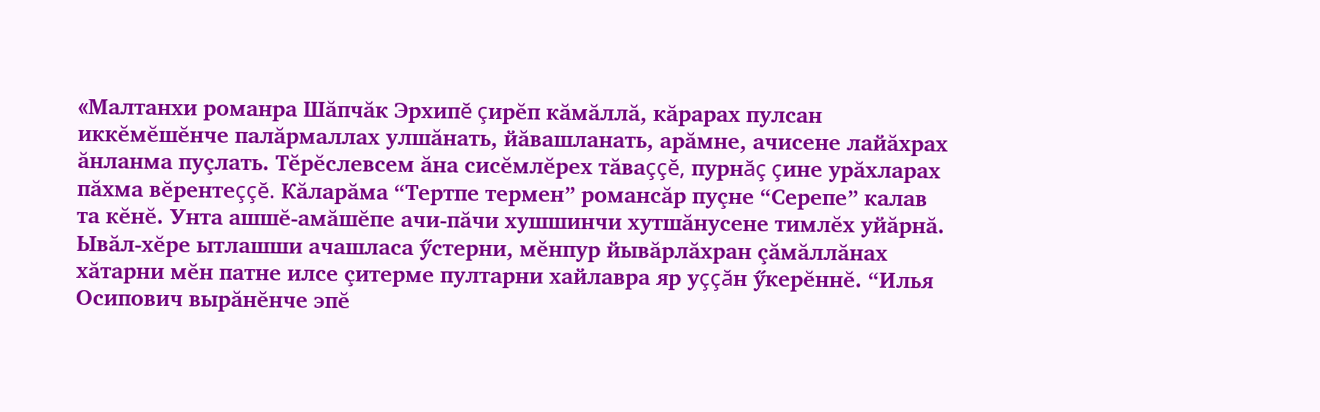«Малтанхи романра Шăпчăк Эрхипĕ çирĕп кăмăллă, кăрарах пулсан иккĕмĕшĕнче палăрмаллах улшăнать, йăвашланать, арăмне, ачисене лайăхрах ăнланма пуçлать. Тĕрĕслевсем ăна сисĕмлĕрех тăваççĕ, пурнăç çине урăхларах пăхма вĕрентеççĕ. Кăларăма “Тертпе термен” романсăр пуçне “Серепе” калав та кĕнĕ. Унта ашшĕ-амăшĕпе ачи-пăчи хушшинчи хутшăнусене тимлĕх уйăрнă. Ывăл-хĕре ытлашши ачашласа ӳстерни, мĕнпур йывăрлăхран çăмăллăнах хăтарни мĕн патне илсе çитерме пултарни хайлавра яр уççăн ӳкерĕннĕ. “Илья Осипович вырăнĕнче эпĕ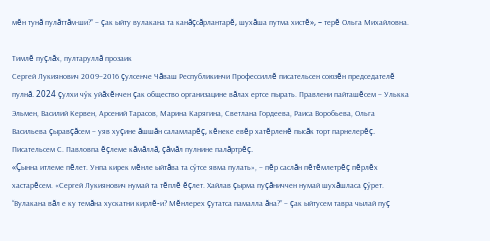мĕн тунă пулăттăм-ши?” – çак ыйту вулакана та канăçсăрлантарĕ, шухăша путма хистĕ», – терĕ Ольга Михайловна.

Тимлĕ пуçлăх, пултаруллă прозаик
Сергей Лукиянович 2009–2016 çулсенче Чăваш Республикинчи Профессиллĕ писательсен союзĕн председателĕ пулнă. 2024 çулхи чӳк уйăхĕнчен çак общество организацине вăлах ертсе пырать. Правлени пайташĕсем – Улькка Эльмен, Василий Кервен, Арсений Тарасов, Марина Карягина, Светлана Гордеева, Раиса Воробьева, Ольга Васильева çыравçăсем – уяв хуçине ăшшăн саламларĕç, кĕнеке евĕр хатĕрленĕ пысăк торт парнелерĕç. Писательсем С. Павловпа ĕçлеме кăмăллă, çăмăл пулнине палăртрĕç.
«Çынна итлеме пĕлет. Унпа кирек мĕнле ыйтăва та сӳтсе явма пулать», – пĕр саслăн пĕтĕмлетрĕç пĕрлĕх хастарĕсем. «Сергей Лукиянович нумай та тĕплĕ ĕçлет. Хайлав çырма пуçăниччен нумай шухăшласа çӳрет. “Вулакана вăл е ку темăна хускатни кирлĕ-и? Мĕнлерех çутатса памалла ăна?” – çак ыйтусем тавра чылай пуç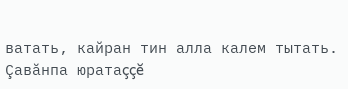ватать, кайран тин алла калем тытать. Çавăнпа юратаççĕ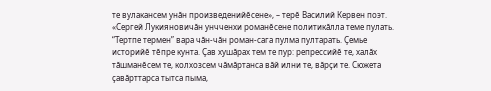те вулакансем унăн произведенийĕсене», – терĕ Василий Кервен поэт. «Сергей Лукияновичăн унчченхи романĕсене политикăлла теме пулать. “Тертпе термен” вара чăн-чăн роман-сага пулма пултарать. Çемье историйĕ тĕпре кунта. Çав хушăрах тем те пур: репрессийĕ те, халăх тăшманĕсем те, колхозсем чăмăртанса вăй илни те, вăрçи те. Сюжета çавăрттарса тытса пыма,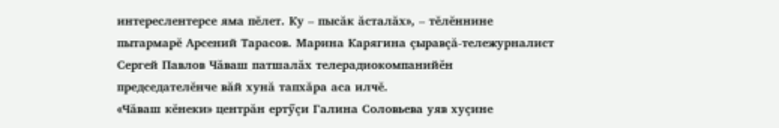интереслентерсе яма пĕлет. Ку – пысăк ăсталăх», – тĕлĕннине пытармарĕ Арсений Тарасов. Марина Карягина çыравçă-тележурналист Сергей Павлов Чăваш патшалăх телерадиокомпанийĕн председателĕнче вăй хунă тапхăра аса илчĕ.
«Чăваш кĕнеки» центрăн ертӳçи Галина Соловьева уяв хуçине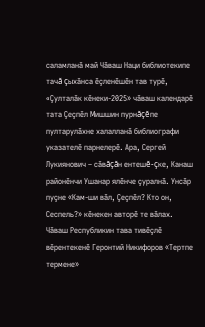саламланă май Чăваш Наци библиотекипе тачă çыхăнса ĕçленĕшĕн тав турĕ, «Çулталăк кĕнеки-2025» чăваш календарĕ тата Çеçпĕл Мишшин пурнăçĕпе пултарулăхне халалланă библиографи указателĕ парнелерĕ. Ара, Сергей Лукиянович – сăвăçăн ентешĕ-çке, Канаш районĕнчи Ушанар ялĕнче çуралнă. Унсăр пуçне «Кам-ши вăл, Çеçпĕл? Кто он, Сеспель?» кĕнекен авторĕ те вăлах.
Чăваш Республикин тава тивĕçлĕ вĕрентекенĕ Геронтий Никифоров «Тертпе термене»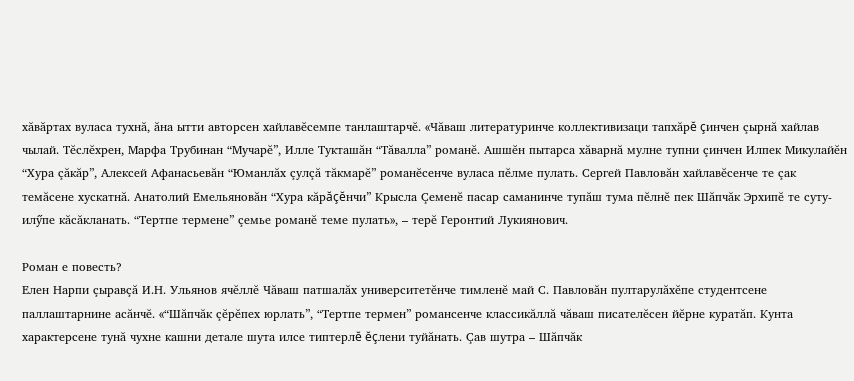хăвăртах вуласа тухнă, ăна ытти авторсен хайлавĕсемпе танлаштарчĕ. «Чăваш литературинче коллективизаци тапхăрĕ çинчен çырнă хайлав чылай. Тĕслĕхрен, Марфа Трубинан “Мучарĕ”, Илле Тукташăн “Тăвалла” романĕ. Ашшĕн пытарса хăварнă мулне тупни çинчен Илпек Микулайĕн “Хура çăкăр”, Алексей Афанасьевăн “Юманлăх çулçă тăкмарĕ” романĕсенче вуласа пĕлме пулать. Сергей Павловăн хайлавĕсенче те çак темăсене хускатнă. Анатолий Емельяновăн “Хура кăрăçĕнчи” Крысла Çеменĕ пасар саманинче тупăш тума пĕлнĕ пек Шăпчăк Эрхипĕ те суту-илӳпе кăсăкланать. “Тертпе термене” çемье романĕ теме пулать», – терĕ Геронтий Лукиянович.

Роман е повесть?
Елен Нарпи çыравçă И.Н. Ульянов ячĕллĕ Чăваш патшалăх университетĕнче тимленĕ май С. Павловăн пултарулăхĕпе студентсене паллаштарнине асăнчĕ. «“Шăпчăк çĕрĕпех юрлать”, “Тертпе термен” романсенче классикăллă чăваш писателĕсен йĕрне куратăп. Кунта характерсене тунă чухне кашни детале шута илсе типтерлĕ ĕçлени туйăнать. Çав шутра – Шăпчăк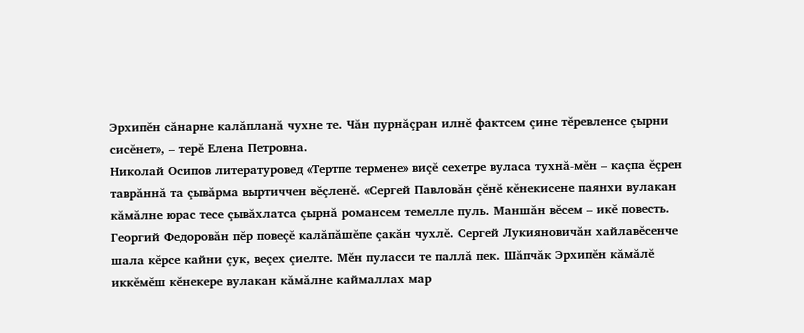Эрхипĕн сăнарне калăпланă чухне те. Чăн пурнăçран илнĕ фактсем çине тĕревленсе çырни сисĕнет», – терĕ Елена Петровна.
Николай Осипов литературовед «Тертпе термене» виçĕ сехетре вуласа тухнă-мĕн – каçпа ĕçрен таврăннă та çывăрма выртиччен вĕçленĕ. «Сергей Павловăн çĕнĕ кĕнекисене паянхи вулакан кăмăлне юрас тесе çывăхлатса çырнă романсем темелле пуль. Маншăн вĕсем – икĕ повесть. Георгий Федоровăн пĕр повеçĕ калăпăшĕпе çакăн чухлĕ. Сергей Лукияновичăн хайлавĕсенче шала кĕрсе кайни çук, веçех çиелте. Мĕн пуласси те паллă пек. Шăпчăк Эрхипĕн кăмăлĕ иккĕмĕш кĕнекере вулакан кăмăлне каймаллах мар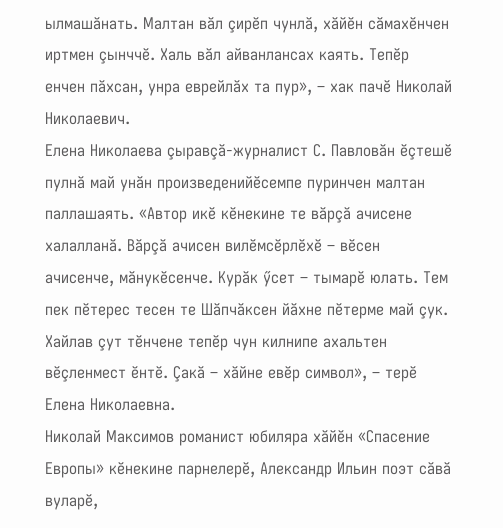ылмашăнать. Малтан вăл çирĕп чунлă, хăйĕн сăмахĕнчен иртмен çынччĕ. Халь вăл айванлансах каять. Тепĕр енчен пăхсан, унра еврейлăх та пур», – хак пачĕ Николай Николаевич.
Елена Николаева çыравçă-журналист С. Павловăн ĕçтешĕ пулнă май унăн произведенийĕсемпе пуринчен малтан паллашаять. «Автор икĕ кĕнекине те вăрçă ачисене халалланă. Вăрçă ачисен вилĕмсĕрлĕхĕ – вĕсен ачисенче, мăнукĕсенче. Курăк ӳсет – тымарĕ юлать. Тем пек пĕтерес тесен те Шăпчăксен йăхне пĕтерме май çук. Хайлав çут тĕнчене тепĕр чун килнипе ахальтен вĕçленмест ĕнтĕ. Çакă – хăйне евĕр символ», – терĕ Елена Николаевна.
Николай Максимов романист юбиляра хăйĕн «Спасение Европы» кĕнекине парнелерĕ, Александр Ильин поэт сăвă вуларĕ,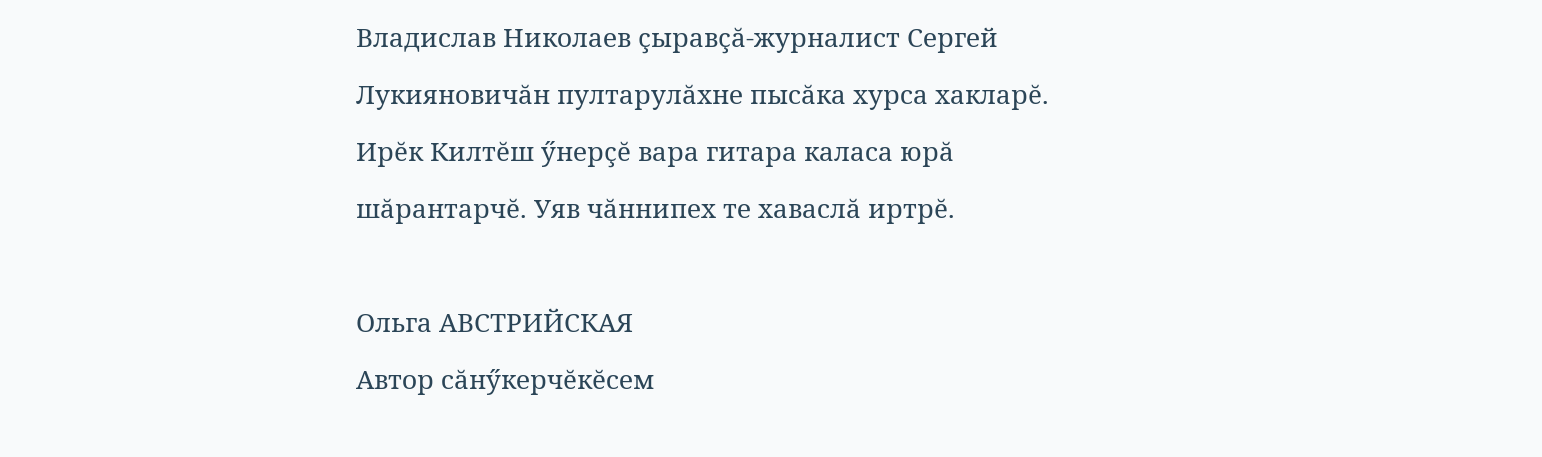Владислав Николаев çыравçă-журналист Сергей Лукияновичăн пултарулăхне пысăка хурса хакларĕ. Ирĕк Килтĕш ӳнерçĕ вара гитара каласа юрă шăрантарчĕ. Уяв чăннипех те хаваслă иртрĕ.

Ольга АВСТРИЙСКАЯ
Автор сăнӳкерчĕкĕсем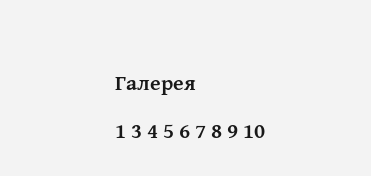Галерея

1 3 4 5 6 7 8 9 10